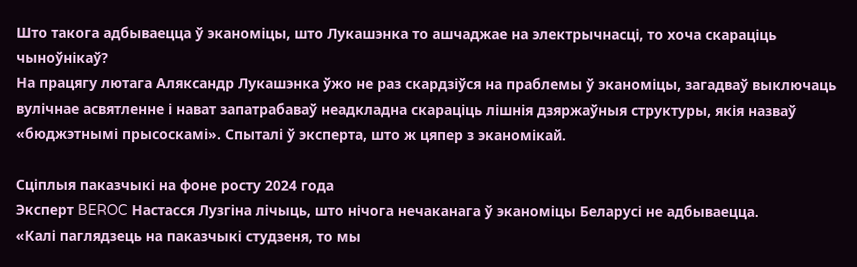Што такога адбываецца ў эканоміцы, што Лукашэнка то ашчаджае на электрычнасці, то хоча скараціць чыноўнікаў?
На працягу лютага Аляксандр Лукашэнка ўжо не раз скардзіўся на праблемы ў эканоміцы, загадваў выключаць вулічнае асвятленне і нават запатрабаваў неадкладна скараціць лішнія дзяржаўныя структуры, якія назваў «бюджэтнымі прысоскамі». Спыталі ў эксперта, што ж цяпер з эканомікай.

Сціплыя паказчыкі на фоне росту 2024 года
Эксперт BEROC Настасся Лузгіна лічыць, што нічога нечаканага ў эканоміцы Беларусі не адбываецца.
«Калі паглядзець на паказчыкі студзеня, то мы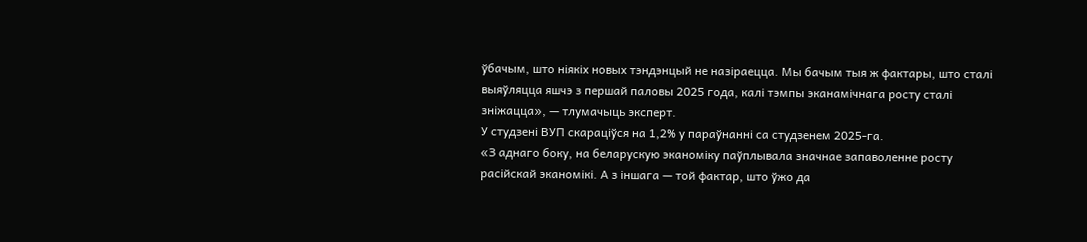ўбачым, што ніякіх новых тэндэнцый не назіраецца. Мы бачым тыя ж фактары, што сталі выяўляцца яшчэ з першай паловы 2025 года, калі тэмпы эканамічнага росту сталі зніжацца», — тлумачыць эксперт.
У студзені ВУП скараціўся на 1,2% у параўнанні са студзенем 2025-га.
«З аднаго боку, на беларускую эканоміку паўплывала значнае запаволенне росту расійскай эканомікі. А з іншага — той фактар, што ўжо да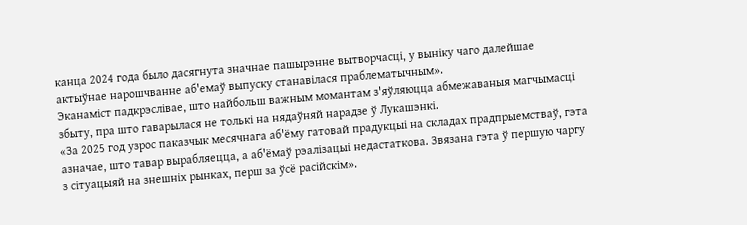канца 2024 года было дасягнута значнае пашырэнне вытворчасці, у выніку чаго далейшае актыўнае нарошчванне аб'емаў выпуску станавілася праблематычным».
Эканаміст падкрэслівае, што найбольш важным момантам з'яўляюцца абмежаваныя магчымасці збыту, пра што гаварылася не толькі на нядаўняй нарадзе ў Лукашэнкі.
«За 2025 год узрос паказчык месячнага аб'ёму гатовай прадукцыі на складах прадпрыемстваў, гэта азначае, што тавар вырабляецца, а аб'ёмаў рэалізацыі недастаткова. Звязана гэта ў першую чаргу з сітуацыяй на знешніх рынках, перш за ўсё расійскім».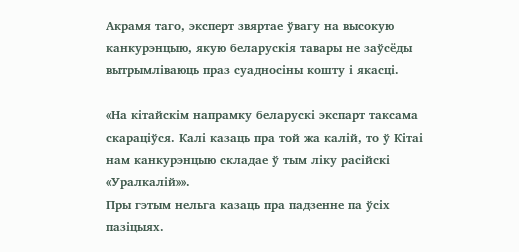Акрамя таго, эксперт звяртае ўвагу на высокую канкурэнцыю, якую беларускія тавары не заўсёды вытрымліваюць праз суадносіны кошту і якасці.

«На кітайскім напрамку беларускі экспарт таксама скараціўся. Калі казаць пра той жа калій, то ў Кітаі нам канкурэнцыю складае ў тым ліку расійскі «Уралкалій»».
Пры гэтым нельга казаць пра падзенне па ўсіх пазіцыях.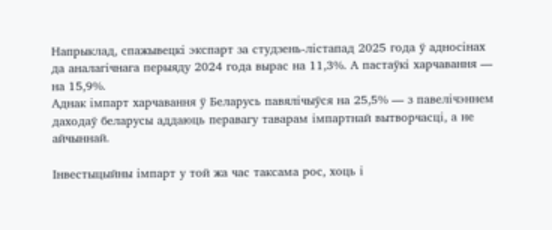Напрыклад, спажывецкі экспарт за студзень-лістапад 2025 года ў адносінах да аналагічнага перыяду 2024 года вырас на 11,3%. А пастаўкі харчавання — на 15,9%.
Аднак імпарт харчавання ў Беларусь павялічыўся на 25,5% — з павелічэннем даходаў беларусы аддаюць перавагу таварам імпартнай вытворчасці, а не айчыннай.

Інвестыцыйны імпарт у той жа час таксама рос, хоць і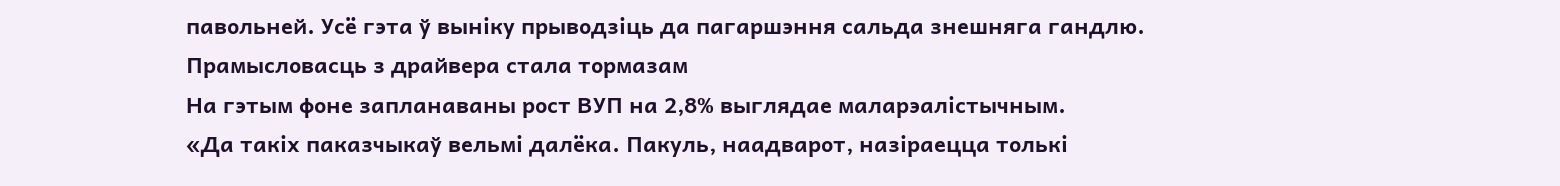павольней. Усё гэта ў выніку прыводзіць да пагаршэння сальда знешняга гандлю.
Прамысловасць з драйвера стала тормазам
На гэтым фоне запланаваны рост ВУП на 2,8% выглядае маларэалістычным.
«Да такіх паказчыкаў вельмі далёка. Пакуль, наадварот, назіраецца толькі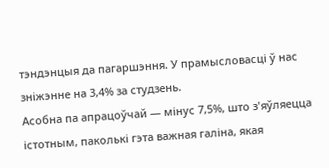тэндэнцыя да пагаршэння. У прамысловасці ў нас зніжэнне на 3,4% за студзень.
Асобна па апрацоўчай — мінус 7,5%, што з'яўляецца істотным, паколькі гэта важная галіна, якая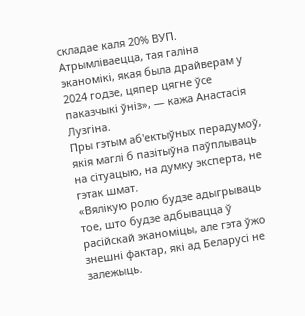складае каля 20% ВУП. Атрымліваецца, тая галіна эканомікі, якая была драйверам у 2024 годзе, цяпер цягне ўсе паказчыкі ўніз», — кажа Анастасія Лузгіна.
Пры гэтым аб'ектыўных перадумоў, якія маглі б пазітыўна паўплываць на сітуацыю, на думку эксперта, не гэтак шмат.
«Вялікую ролю будзе адыгрываць тое, што будзе адбывацца ў расійскай эканоміцы, але гэта ўжо знешні фактар, які ад Беларусі не залежыць.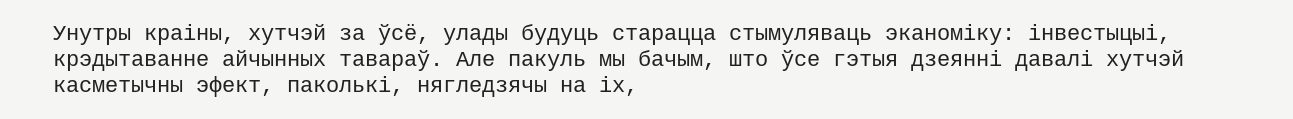Унутры краіны, хутчэй за ўсё, улады будуць старацца стымуляваць эканоміку: інвестыцыі, крэдытаванне айчынных тавараў. Але пакуль мы бачым, што ўсе гэтыя дзеянні давалі хутчэй касметычны эфект, паколькі, нягледзячы на іх,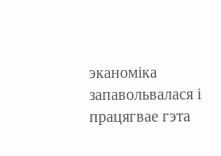эканоміка запавольвалася і працягвае гэта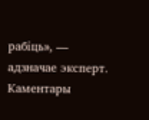рабіць», — адзначае эксперт.
Каментары